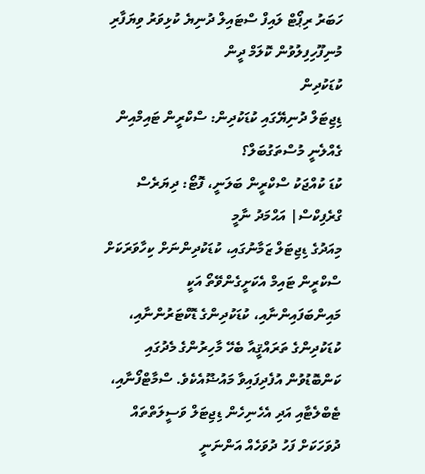ހަބަރު ރިޕޯޓް ލައިފް ސްޓައިލް ދުނިޔެ ކުޅިވަރު ވިޔަފާރި މުނިފޫހިފިލުވުން ކޮލަމް ދީން
ކުޑަކުދިން
ޑިޖިޓަލް ދުނިޔޭގައި ކުޑަކުދިން: ސްކްރީން ޓައިމްއިން ގެއްލެނީ މުސްތަގުބަލް؟
ކުޑަ ކުއްޖަކު ސްކްރީން ބަލަނީ، ފޮޓޯ: ދިޔަރެސް ގްރެފިކްސް| އަޙްމަދު ނާމީ
މިއަދުގެ ޑިޖިޓަލް ޒަމާނުގައި، ކުޑަކުދިންނަށް ކިހާވަރަކަށް ސްކްރީން ޓައިމް އެކަށީގެންވޭތޯ އަކީ މައިންބަފައިންނާއި، ކުޑަކުދިންގެ ޑޮކްޓަރުންނާއި، ކުޑަކުދިންގެ ތަރައްޤީއާ ބެހޭ މާހިރުންގެ މެދުގައި ކަންބޮޑުވުން އުފެދިފައިވާ މައުޟޫއެކެވެ. ސްމާޓްފޯނާއި، ޓެބްލެޓާއި އަދި އެހެނިހެން ޑިޖިޓަލް ވަސީލަތްތައް ދުވަހަކަށް ފަހު ދުވަހެއް އަންނަނީ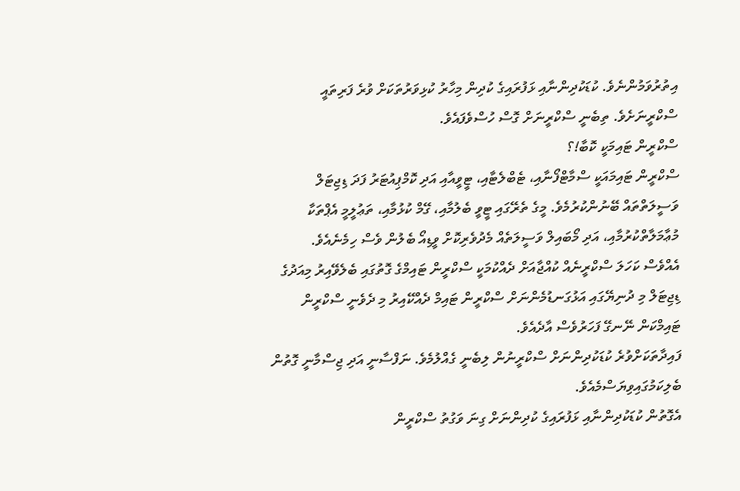އިތުރުވަމުންނެވެ. ކުޑަކުދިންނާއި ޅަފުރައިގެ ކުދިން މިހާރު ކުޅިވަރުތަކަށް ވުރެ ފަރިތައީ ސްކްރީނަށެވެ. ތިބެނީ ސްކްރީނަށް ގޮސް ހުސްވެފައެވެ.
ސްކްރީން ޓައިމަކީ ކޮބާ!؟
ސްކްރީން ޓައިމައަކީ ސްމާޓްފޯނާއި، ޓެބްލެޓާއި، ޓީވީއާއި އަދި ކޮމްޕިއުޓަރު ފަދަ ޑިޖިޓަލް ވަސީލަތްތައް ބޭނުންކުރުމެވެ. މީގެ ތެރޭގައި ޓީވީ ބެލުމާއި، ގޭމް ކުޅުމާއި، ތަޢުލީމީ އެޕްތަކާ މުޢާމަލާތްކުރުމާއި، އަދި މޯބައިލް ވަސީލަތެއް މެދުވެރިކޮށް ވީޑިއޯ ބެލުން ވެސް ހިމެނެއެވެ.
އެއްވެސް ކަހަލަ ސްކްރީނެއް ކުއްޖާއަށް ދެއްކުމަކީ ސްކްރީން ޓައިމްގެ ގޮތުގައި ބެލެވޭއިރު މިއަދުގެ ޑިޖިޓަލް މި ދުނިޔޭގައި އަޅުގަނޑުމެންނަށް ސްކްރީން ޓައިމް ދެއްކޭއިރު މި ދެވެނީ ސްކްރީން ޓައިމްކަން ނޭނގޭ ފަހަރުވެސް އާދެއެވެ.
ފައިދާތަކަށްވުރެ ކުޑަކުދިންނަށް ސްކްރީނުން ލިބެނީ ގެއްލުމެވެ. ނަފްސާނީ އަދި ޖިސްމާނީ ގޮތުން ބެލިކަމުގައިވިޔަސްމެއެވެ.
އެގޮތުން ކުޑަކުދިންނާއި ޅަފުރައިގެ ކުދިންނަށް ގިނަ ވަގުތު ސްކްރީން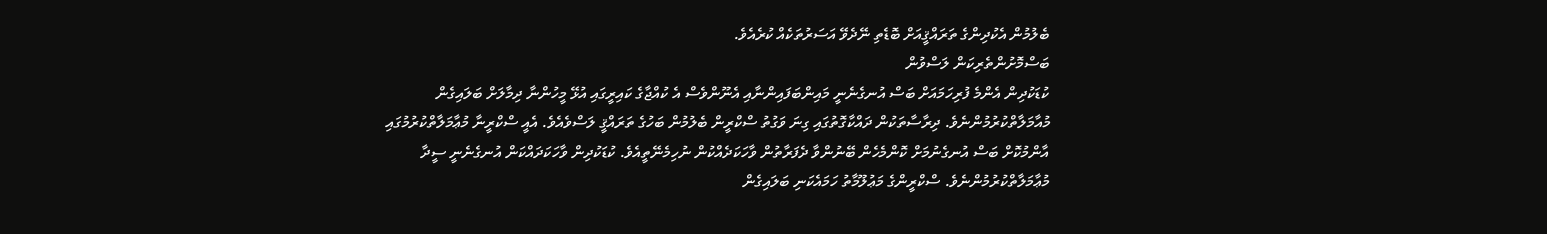ބެލުމުން އެކުދިންގެ ތަރައްޤީއަށް ބޮޑެތި ނޭދެވޭ އަސަރުތަކެއް ކުރެއެވެ.
ބަސްމޮށުންތެރިކަން ލަސްވުން
ކުޑަކުދިން އެންމެ ފުރިހަމައަށް ބަސް އުނގެނެނީ މައިންބަފައިންނާއި އެނޫންވެސް އެ ކުއްޖާގެ ކައިރީގައި އުޅޭ މީހުންނާ ދިމާލަށް ބަލައިގެން މުއާމަލާތްކުރުމުންނެވެ. ދިރާސާތަކުން ދައްކާގޮތުގައި ގިނަ ވަގުތު ސްކްރީން ބެލުމުން ބަހުގެ ތަރައްޤީ ލަސްވެއެވެ. އެއީ ސްކްރީނާ މުޢާމަލާތްކުރުމުގައި އާންމުކޮށް ބަސް އުނގެނުމަށް ކޮންމެހެން ބޭނުންވާ ދެފަރާތުން ވާހަކަދެއްކުން ނުހިމެނޭތީއެވެ. ކުޑަކުދިން ވާހަކަދައްކަން އުނގެނެނީ ސީދާ މުޢާމަލާތްކުރުމުންނެވެ. ސްކްރީންގެ މަޢުލޫމާތު ހަމައެކަނި ބަލައިގެން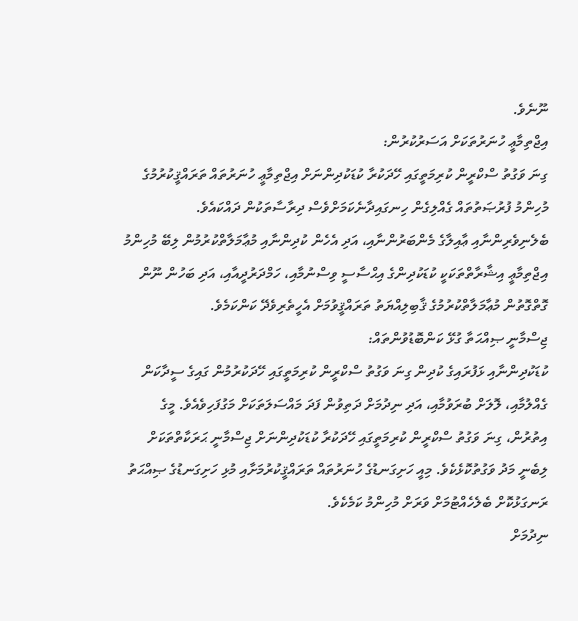ނޫނެވެ.
އިޖްތިމާޢީ ހުނަރުތަކަށް އަސަރުކުރުން:
ގިނަ ވަގުތު ސްކްރީން ކުރިމަތީގައި ހޭދަކުރާ ކުޑަކުދިންނަށް އިޖްތިމާޢީ ހުނަރުތައް ތަރައްޤީކުރުމުގެ މުހިންމު ފުރުޞަތުތައް ގެއްލިގެން ހިނގައިދާނެކަމަށްވެސް ދިރާސާތަކުން ދައްކައެވެ. ބެލެނިވެރިންނާއި ޢާއިލާގެ މެންބަރުންނާއި، އަދި އެހެން ކުދިންނާއި މުޢާމަލާތްކުރުމުން ލިބޭ މުހިންމު އިޖްތިމާޢީ އިޝާރާތްތަކަކީ ކުޑަކުދިންގެ އިޙްސާސީ ވިސްނުމާއި، ހަމްދަރުދީއާއި، އަދި ބަހުން ނޫން ގޮތްގޮތުން މުޢާމަލާތްކުރުމުގެ ޤާބިލިއްޔަތު ތަރައްޤީވުމަށް އެހީތެރިވެދޭ ކަންކަމެވެ.
ޖިސްމާނީ ޞިއްޙަތާ ގުޅޭ ކަންބޮޑުވުންތައް:
ކުޑަކުދިންނާއި ޅަފުރައިގެ ކުދިން ގިނަ ވަގުތު ސްކްރީން ކުރިމަތީގައި ހޭދަކުރުމުން ގައިގެ ސީދާކަން ގެއްލުމާއި، ލޮލަށް ބުރަވުމާއި، އަދި ނިދުމަށް ދަތިވުން ފަދަ މައްސަލަތަކަށް މަގުފަހިވެއެވެ. މީގެ އިތުރުން، ގިނަ ވަގުތު ސްކްރީން ކުރިމަތީގައި ހޭދަކުރާ ކުޑަކުދިންނަށް ޖިސްމާނީ ޙަރަކާތްތަކަށް ލިބެނީ މަދު ވަގުތުކޮޅެކެވެ. މިއީ ހަށިގަނޑުގެ ހުނަރުތައް ތަރައްޤީކުރުމަށާއި މުޅި ހަށިގަނޑުގެ ޞިއްޙަތު ރަނގަޅުކޮށް ބެލެހެއްޓުމަށް ވަރަށް މުހިންމު ކަމެކެވެ.
ނިދުމަށް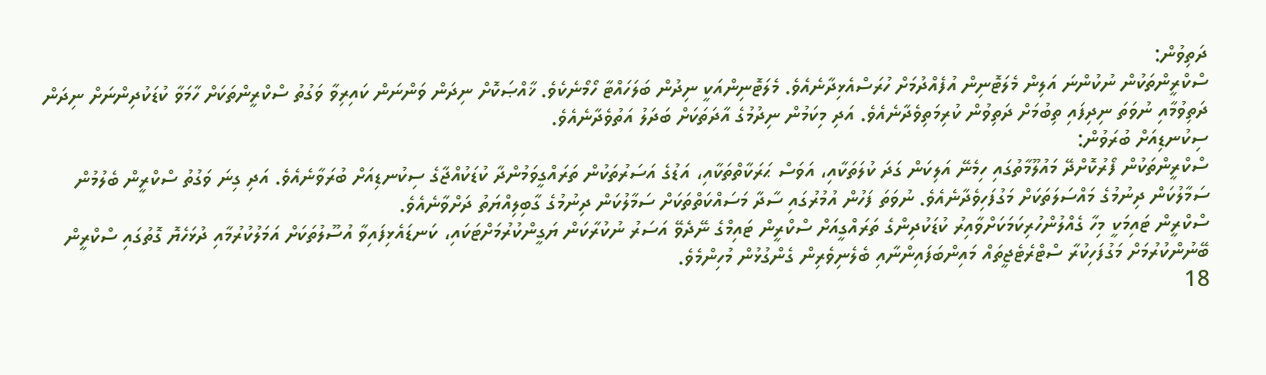ދަތިވުން:
ސްކްރީންތަކުން ނުކުންނަ އަލިން މެލަޓޮނިން އުފެއްދުމަށް ހުރަސްއެޅިދާނެއެވެ. މެލަޓޮނިންއަކީ ނިދުން ބަލަހައްޓާ ހޯމޯނެކެވެ. ޚާއްޞަކޮށް ނިދަން ވަންނަން ކައިރިވާ ވަގުތު ސްކްރީންތަކަށް ހާމަވާ ކުޑަކުދިންނަށް ނިދަން ދަތިވުމާއި ނުވަތަ ނިދިފައި ތިބުމަށް ދަތިވުން ކުރިމަތިވެދާނެއެވެ. އަދި މިކަމުން ނިދުމުގެ އާދަތަކަށް ބަދަލު އަތުވެދާނެއެވެ.
ސިކުނޑިއަށް ބުރަވުން:
ސްކްރީންތަކުން ފޯރުކޮށްދޭ މައުލޫމާތުގައި ހިމެނޭ އަލިކަން ގަދަ ކުލަތަކާއި، އަވަސް ޙަރަކާތްތަކާއި، އަޑުގެ އަސަރުތަކުން ތަރައްގީވަމުންދާ ކުޑަކުއްޖާގެ ސިކުނޑިއަށް ބުރަވާނެއެވެ. އަދި ގިނަ ވަގުތު ސްކްރީން ބެލުމުން ސަމާލުކަން ދިނުމުގެ މައްސަލަތަކަށް މަގުފަހިވެދާނެއެވެ. ނުވަތަ ފަހުން އުމުރުގައި ސާދާ މަސައްކަތްތަކަށް ސަމާލުކަން ދިނުމުގެ ގާބިލިއްޔަތު ދަށްވާނެއެވެ.
ސްކްރީން ޓައިމަކީ މިހާ ގެއްލުންހުރިކަމަކަށްވާއިރު ކުޑަކުދިންގެ ތަރައްގީއަށް ސްކްރީން ޓައިމްގެ ނޭދެވޭ އަސަރު ނުކުރާކަން ޔަގީންކުރުމަށްޓަކައި، ކަނޑައެޅިފައިވާ އުސޫލުތަކަށް އަމަލުކުރުމާއި ދުޅަހެޔޮ ގޮތުގައި ސްކްރީން ބޭނުންކުރުމަށް މަގުފަހިކުރާ ސްޓްރެޓެޖީތައް މައިންބަފައިންނާއި ބެލެނިވެރިން ގެންގުޅުން މުހިންމެވެ.
18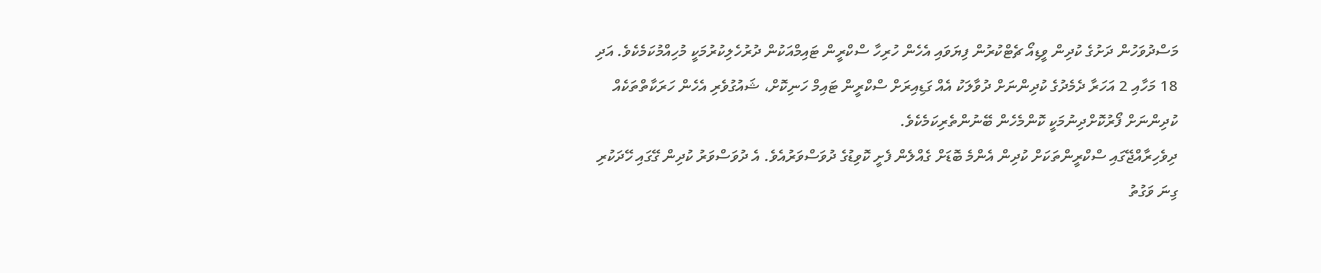މަސްދުވަހުން ދަށުގެ ކުދިން ވީޑިއޯ ޗެޓްކުރުން ފިޔަވައި އެހެން ހުރިހާ ސްކްރީން ޓައިމްއަކުން ދުރުހެލިކުރުމަކީ މުހިއްމުކަމެކެވެ. އަދި 18 މަހާއި 2 އަހަރާ ދެމެދުގެ ކުދިންނަށް ދުވާލަކު އެއް ގަޑިއިރަށް ސްކްރީން ޓައިމް ހަނިކޮށް، ޝައުގުވެރި އެހެން ހަރަކާތްތަކެއް ކުދިންނަށް ފޯރުކޮށްދިނުމަކީ ކޮންމެހެން ބޭނުންތެރިކަމެކެވެ.
ދިވެހިރާއްޖޭގައި ސްކްރީންތަކަށް ކުދިން އެންމެ ބޮޑަށް ގެއްލެން ފެށީ ކޮވިޑުގެ ދުވަސްވަރުއެވެ. އެ ދުވަސްވަރު ކުދިން ގޭގައި ހޭދަކުރި ގިނަ ވަގުތު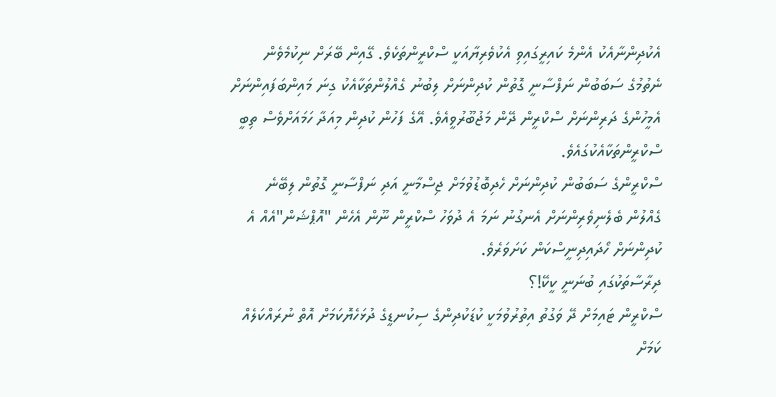އެކުދިންނާއެކު އެންމެ ކައިރީގައިވި އެކުވެރިޔާއަކީ ސްކްރީންތަކެވެ. ގޭއިން ބޭރަށް ނިކުމެވެން ނެތުމުގެ ސަބަބުން ނަފްސާނީ ގޮތުން ކުދިންނަށް ލިބުނު ގެއްލުންތަކާއެކު ގިނަ މައިންބަފައިންނަށް އެމީހުންގެ ދަރިންނަށް ސްކްރީން ދޭން މަޖުބޫރުވީއެވެ. އޭގެ ފަހުން ކުދިން މިއަދާ ހަމައަށްވެސް ތިބީ ސްކްރީންތަކާއެކުގައެވެ.
ސްކްރީންގެ ސަބަބުން ކުދިންނަށް ހެދިބޮޑުވުމަށް ޖިސްމާނީ އަދި ނަފްސާނީ ގޮތުން ލިބޭނެ ގެއްލުން ބެލެނިވެރިންނަށް އެނގުނު ނަމަ އެ ދުވަހު ސްކްރީން ނޫން އެހެން "އޮޕްޝަން"އެއް އެ ކުދިންނަށް ހޯދައިދިނީސްކަން ކަށަވަރެވެ.
ދިރާސާތަކުގައި ބުނަނީ ކީކޭ!؟
ސްކްރީން ޓައިމަށް ދޭ ވަގުތު އިތުރުވުމަކީ ކުޑަކުދިންގެ ސިކުނޑީގެ ދުޅަހެޔޮކަމަށް އޮތް ނުރައްކަލެއް ކަމަށް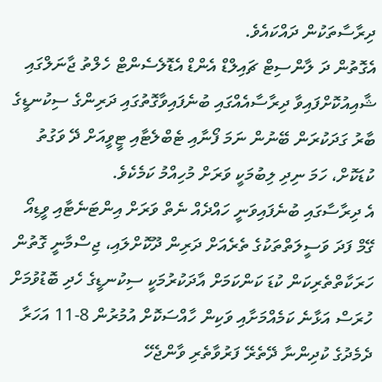ދިރާސާތަކުން ދައްކައެވެ.
އެގޮތުން ދަ ލާންސިޓް ޗައިލްޑް އެންޑް އެޑޮލެސެންޓް ހެލްތު ޖާނަލްގައި ޝާއިއުކޮށްފައިވާ ދިރާސާއެއްގައި ބުނެފައިވާގޮތުގައި ދަރިންގެ ސިކުނޑީގެ ބާރު ގަދަކުރަން ބޭނުން ނަމަ ފޯނާއި ޓެބްލެޓާއި ޓީވީއަށް ދޭ ވަގުތު ކުޑަކޮށް، ހަމަ ނިދި ލިބުމަކީ ވަރަށް މުހިއްމު ކަމެކެވެ.
އެ ދިރާސާގައި ބުނެފައިވަނީ ހައްދެއް ނެތް ވަރަށް އިންޓަނެޓާއި ވީޑިއޯ ގޭމް ފަދަ ވަސީލަތްތަކުގެ ތެރެއަށް ދަރިން ދޫކޮށްލައި، ޖިސްމާނީ ގޮތުން ހަރަކާތްތެރިކަން ކުޑަ ކަންކަމަށް އާދަކުރުމަކީ ސިކުނޑީގެ ހެދި ބޮޑުވުމަށް ހުރަސް އަޅާނެ ކަމެއްމަށާއި ވަކިން ހާއްސަކޮށް އުމުރުން 8-11 އަހަރާ ދެމެދުގެ ކުދިންނާ ދޭތެރޭ ފަރުވާތެރި ވާންޖެހޭ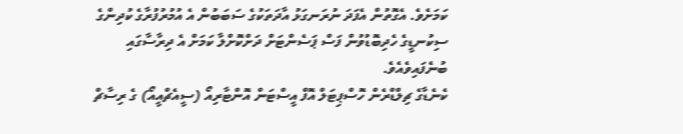ކަމަށެވެ. އެގޮތުން އެފަދަ ނުރަނގަޅު އާދަތަކުގެ ސަބަބުން އެ އުމުރުފުރާގެ ކުދިންގެ ސިކުނޑީގެ ހެދިބޮޑުވުން ފަސް ޕަސެންޓަށް ދަށްކޮށްލާ ކަމަށް އެ ދިރާސާގައި ބުނެފައިވެއެވެ.
ކެނެޑާގެ ޗިލްޑްރެން ހޮސްޕިޓަލް އޮފް އީސްޓަން އޮންޓާރިއޯ (ސީއެޗްއީއޯ) ގެ ރިސާޗް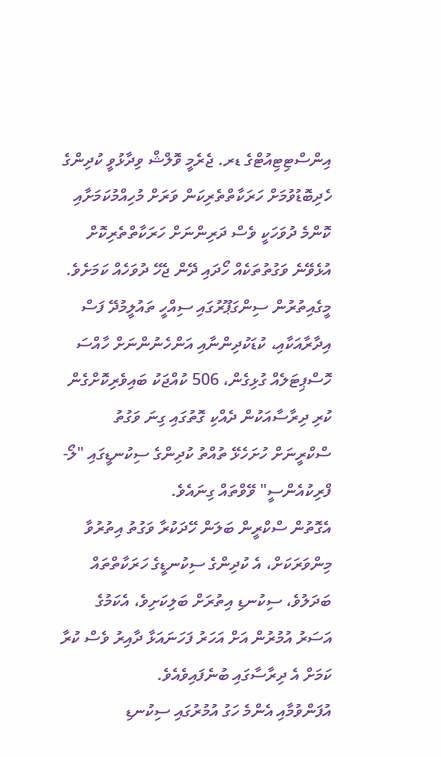އިންސްޓިޓިއުޓްގެ ޑރ. ޖެރެމީ ވޮލްޝް ވިދާޅުވީ ކުދިންގެ ހެދިބޮޑުވުމަށް ހަރަކާތްތެރިކަން ވަރަށް މުހިއްމުކަމަށާއި ކޮންމެ ދުވަހަކީ ވެސް ދަރިންނަށް ހަރަކާތްތެރިކޮށް އުޅެވޭނެ ވަގުތުތަކެއް ހޯދައި ދޭން ޖެހޭ ދުވަހެއް ކަމަށެވެ.
މީގެއިތުރުން ސިންގަޕޫރުގައި ސިއްހީ ތައުލީމުދޭ ފަސް އިދާރާއަކާއި، ކުޑަކުދިންނާއި އަންހެނުންނަށް ހާއްސަ ހޮސްޕިޓަލެއް ގުޅިގެން، 506 ކުއްޖަކު ބައިވެރިކޮށްގެން ކުރި ދިރާސާއަކުން ދެއްކި ގޮތުގައި ގިނަ ވަގުތު ސްކްރީނަށް ހުށަހެޅޭ ތުއްތު ކުދިންގެ ސިކުނޑީގައި "ލޯ-ފްރިކުއެންސީ" ވޭވްތައް ގިނައެވެ.
އެގޮތުން ސްކްރީން ބަލަން ހޭދަކުރާ ވަގުތު އިތުރުވާ މިންވަރަކަށް، އެ ކުދިންގެ ސިކުނޑީގެ ހަރަކާތްތައް ބަދަލުވެ، ސިކުނޑި އިތުރަށް ބަލިކަށިވެ، އެކަމުގެ އަސަރު އުމުރުން އަށް އަހަރު ފަހަނައަޅާ ދާއިރު ވެސް ކުރާ ކަމަށް އެ ދިރާސާގައި ބުނެފައިވެއެވެ.
އުފަންވުމާއި އެންމެ ހަގު އުމުރުގައި ސިކުނޑި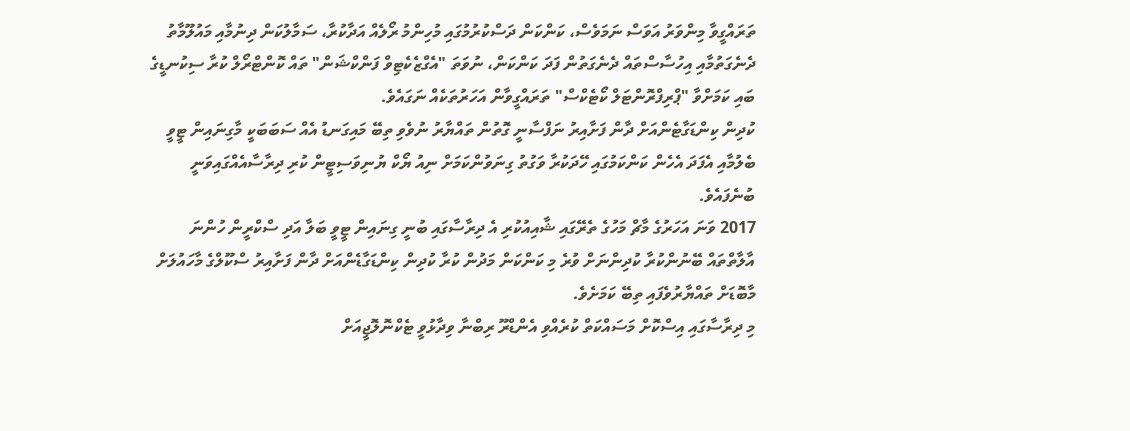ތަރައްގީވާ މިންވަރު އަވަސް ނަމަވެސް، ކަންކަން ދަސްކުރުމުގައި މުހިންމު ރޯލެއް އަދާކުރާ، ސަމާލުކަން ދިނުމާއި މައުލޫމާތު ދެނެގަތުމާއި އިހުސާސްތައް ދެނެގަތުން ފަދަ ކަންކަން، ނުވަތަ "އެގްޒެކެޓިވް ފަންކްޝަން" ތައް ކޮންޓްރޯލް ކުރާ ސިކުނޑީގެ ބައި ކަމަށްވާ "ޕްރިފްރޮންޓަލް ކޯޓެކްސް" ތަރައްގީވާން އަހަރުތަކެއް ނަގައެވެ.
ކުދިން ކިންޑަގާޓެންއަށް ދާން ފަށާއިރު ނަފްސާނީ ގޮތުން ތައްޔާރު ނުވެވި ތިބޭ މައިގަނޑު އެއް ސަބަބަކީ މާގިނައިން ޓީވީ ބެލުމާއި އެފަދަ އެހެން ކަންކަމުގައި ހޭދަކުރާ ވަގުތު ގިނަވުންކަމަށް ނިއު ޔޯކް ޔުނިވަސިޓީން ކުރި ދިރާސާއެއްގައިވަނީ ބުނެފައެވެ.
2017 ވަނަ އަހަރުގެ މާޗް މަހުގެ ތެރޭގައި ޝާއިއުކުރި އެ ދިރާސާގައި ބުނީ ގިނައިން ޓީވީ ބަލާ އަދި ސްކްރީން ހުންނަ އާލާތްތައް ބޭނުންކުރާ ކުދިންނަށް ވުރެ މި ކަންކަން މަދުން ކުރާ ކުދިން ކިންޑަގާޑެންއަށް ދާން ފަށާއިރު ސްކޫލްގެ މާހައުލަށް މާބޮޑަށް ތައްޔާރުވެފައި ތިބޭ ކަމަށެވެ.
މި ދިރާސާގައި އިސްކޮށް މަސައްކަތް ކުރެއްވި އެންޑްރޫ ރިބްނާ ވިދާޅުވީ ޓެކްނޮލޮޖީއަށް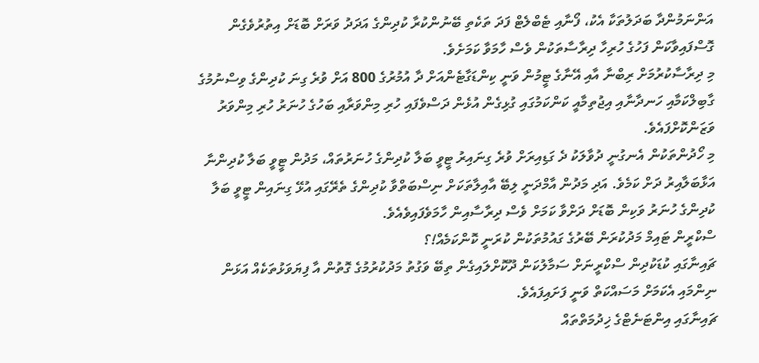އަންނަމުންދާ ބަދަލުތަކާ އެކު، ފޯނާއި ޓެބްލެޓް ފަދަ ތަކެތި ބޭނުންކުރާ ކުދިންގެ އަދަދު ވަރަށް ބޮޑަށް އިތުރުވެގެން ގޮސްފައިވާކަން ފަހުގެ ހުރިހާ ދިރާސާތަކުން ވެސް ހާމަވާ ކަމަށެވެ.
މި ދިރާސާކުރުމަށް ރިބްނާ އާއި އޭނާގެ ޓީމުން ވަނީ ކިންޑަގާޓެންއަށް ދާ އުމުރުގެ 800 އަށް ވުރެ ގިނަ ކުދިންގެ ވިސްނުމުގެ ގާބިލްކަމާއި ހަނދާނާއި އިޖުތިމާއީ ކަންކަމުގައި ގުޅިގެން އުޅެން ދަސްވެފައި ހުރި މިންވަރާއި ބަހުގެ ހުނަރު ހުރި މިންވަރު ވަޒަންކޮށްފައެވެ.
މި ހޯދުންތަކުން އެނގުނީ ދުވާލަކު ދެ ގަޑިއިރަށް ވުރެ ގިނައިރު ޓީވީ ބަލާ ކުދިންގެ ހުނަރުތައް، މަދުން ޓީވީ ބަލާ ކުދިންނާ އަޅާބަލާއިރު ދަށް ކަމެވެ. އަދި މަދުން އާމްދަނީ ލިބޭ އާއިލާތަކަށް ނިސްބަތްވާ ކުދިންގެ ތެރޭގައި އުޅޭ ގިނައިން ޓީވީ ބަލާ ކުދިންގެ ހުނަރު ވަކިން ބޮޑަށް ދަށްވާ ކަމަށް ވެސް ދިރާސާއިން ހާމަވެފައިވެއެވެ.
ސްކްރީން ޓައިމް މަދުކުރަން ބޭރުގެ ގައުމުތަކުން ކުރަނީ ކޮންކަމެއް!؟
ޗައިނާގައި ކުޑަކުދިން ސްކްރީނަށް ސަމާލުކަން ދޫކޮށްލައިގެން ތިބޭ ވަގުތު މަދުކުރުމުގެ ގޮތުން އާ ފިޔަވަޅުތަކެއް އަޅަން ނިންމައި އެކަމަށް މަސައްކަތް ވަނީ ފަށައިފައެވެ.
ޗައިނާގައި އިންޓަނެޓްގެ ޚިދުމަތްތައް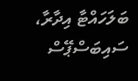ބަލަހައްޓާ އިދާރާ، ސައިބަސްޕޭސް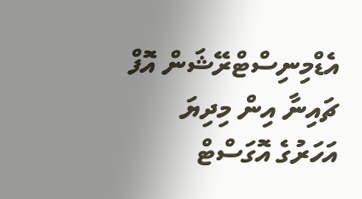އެޑްމިނިސްޓްރޭޝަން އޮފް ޗައިނާ އިން މިދިޔަ އަހަރުގެ އޮގަސްޓް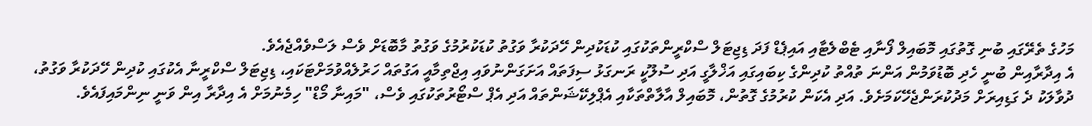މަހުގެ ތެރޭގައި ބުނި ގޮތުގައި މޮބައިލް ފޯނާއި ޓެބްލެޓާއި އައިޕެޑް ފަދަ ޑިޖިޓަލް ސްކްރީންތަކުގައި ކުޑަކުދިން ހޭދަކުރާ ވަގުތު ކުޑަކުރުމުގެ ވަގުތު މާބޮޑަށް ވެސް ލަސްވެއްޖެއެވެ.
އެ އިދާރާއިން ބުނީ ހެދި ބޮޑުވަމުން އަންނަ ތުއްތު ކުދިންގެ ކިބައިގައި އަޚްލާގީ އަދި ސުލޫކީ ރަނގަޅު ސިފަތައް އަށަގަންނުވައި އިޖްތިމާއީ އަގުތައް ހަރުލެއްވުމަށްޓަކައި، ޑިޖިޓަލް ސްކްރީނާ އެކުގައި ކުދިން ހޭދަކުރާ ވަގުތު، ދުވާލަކު ދެ ގަޑިއިރަށް މަދުކުރަންޖެހޭކަމަށެވެ. އަދި އެކަން ކުރުމުގެ ގޮތުން، މޮބައިލް އާލާތްތަކާއި އެޕްލިކޭޝަންތައް އަދި އެޕް ސްޓޯރުތަކުގައި ވެސް، "މައިނާ މޯޑް" ހިމެނުމަށް އެ އިދާރާ އިން ވަނީ ނިންމައިފައެވެ.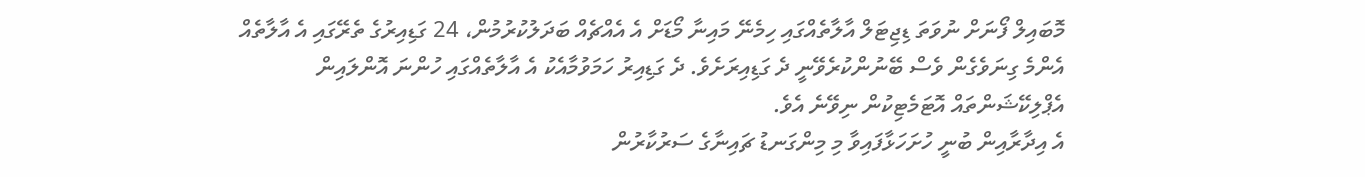މޮބައިލް ފޯނަށް ނުވަތަ ޑިޖިޓަލް އާލާތެއްގައި ހިމެނޭ މައިނާ މޯޑަށް އެ އެއްޗެއް ބަދަލުކުރުމުން، 24 ގަޑިއިރުގެ ތެރޭގައި އެ އާލާތެއް އެންމެ ގިނަވެގެން ވެސް ބޭނުންކުރެވޭނީ ދެ ގަޑިއިރަށެވެ. ދެ ގަޑިއިރު ހަމަވުމާއެކު އެ އާލާތެއްގައި ހުންނަ އޮންލައިން އެޕްލިކޭޝަންތައް އޮޓަމެޓިކުން ނިވޭނެ އެވެ.
އެ އިދާރާއިން ބުނީ ހުށަހަޅާފައިވާ މި މިންގަނޑު ޗައިނާގެ ސަރުކާރުން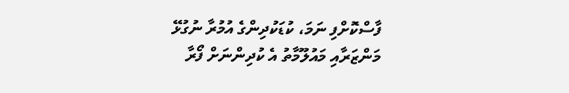ފާސްކޮށްފި ނަމަ، ކުޑަކުދިންގެ އުމުރާ ނުގުޅޭ މަންޒަރާއި މައުލޫމާތު އެ ކުދިންނަށް ފޯރާ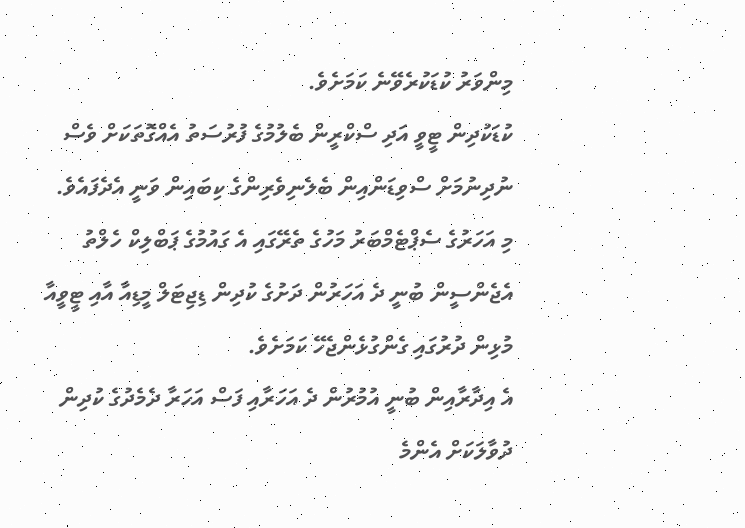މިންވަރު ކުޑަކުރެވޭނެ ކަމަށެވެ.
ކުޑަކުދިން ޓީވީ އަދި ސްކްރީން ބެލުމުގެ ފުރުސަތު އެއްގޮތަކަށް ވެސް ނުދިނުމަށް ސްވިޑަންއިން ބެލެނިވެރިންގެ ކިބައިން ވަނީ އެދެފައެވެ.
މި އަހަރުގެ ސެޕްޓެމްބަރު މަހުގެ ތެރޭގައި އެ ގައުމުގެ ޕަބްލިކް ހެލްތު އެޖެންސީން ބުނީ ދެ އަހަރުން ދަށުގެ ކުދިން ޑިޖިޓަލް މީޑިއާ އާއި ޓީވީއާ މުޅިން ދުރުގައި ގެންގުޅެންޖެހޭ ކަމަށެވެ.
އެ އިދާރާއިން ބުނީ އުމުރުން ދެ އަހަރާއި ފަސް އަހަރާ ދެމެދުގެ ކުދިން ދުވާލަކަށް އެންމެ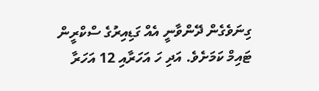ގިނަވެގެން ދޭންވާނީ އެއް ގަޑިއިރުގެ ސްކްރީން ޓައިމް ކަމަށެވެ. އަދި ހަ އަހަރާއި 12 އަހަރާ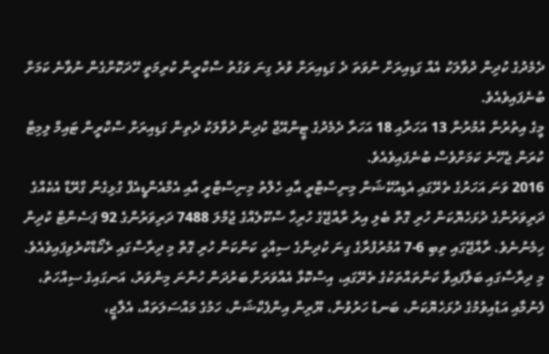ދެމެދުގެ ކުދިން ދުވާލަކު އެއް ގަޑިއިރަށް ނުވަތަ ދެ ގަޑިއިރަށް ވުރެ ގިނަ ވަގުތު ސްކްރީން ކުރިމަތީ ހޭދަކޮށްގެން ނުވާނެ ކަމަށް ބުނެފައިވެއެވެ.
މީގެ އިތުރުން އުމުރުން 13 އަހަރާއި 18 އަހަރާ ދެމެދުގެ ޓީންއޭޖް ކުދިން ދުވާލަކު ދެތިން ގަޑިއިރަށް ސްކްރީން ޓައިމް ލިމިޓް ކުރަން ޖެހޭނެ ކަމަށްވެސް ބުނެފައިވެއެވެ.
2016 ވަނަ އަހަރުގެ ތެރޭގައި އެޑިއުކޭޝަން މިނިސްޓްރީ އާއި ހެލްތު މިނިސްޓްރީ އާއި އެމްއެންޑީއެފް ގުޅިގެން ގްރޭޑް އެކެއްގެ ދަރިވަރުންގެ ދުޅަހެޔޮކަން ހުރި ގޮތް ބެލި އިރު ރާއްޖޭގެ ހުރިހާ ސްކޫލެއްގެ ޖުމްލަ 7488 ދަރިވަރުންގެ 92 ޕަސެންޓް ކުދިން ހިމެނުނެވެ. ރާއްޖޭގައި ތިބި 6-7 އުމުރުފުރާގެ ގިނަ ކުދިންގެ ސިއްހީ ކަންކަން ހުރި ގޮތް މި ދިރާސާގައި ރެކޯޑްކުރެވިފައިވެއެވެ.
މި ދިރާސާގައި ބަލާފައިވާ ކަންތައްތަކުގެ ތެރޭގައި، އިސްކޮޅާ އެއްވަރަށް ބަރުދަން ހުންނަ މިންވަރު، އަނގައިގެ ސިއްހަތު، ފެނުމާއި އަޑުއިވުމުގެ ދުޅަހެޔޮކަން، ބަނޑު ހަރުވުން، ޔޫރިން އިންފެކްޝަން، ހަމުގެ މައްސަލަތައް، އެލާޖީ،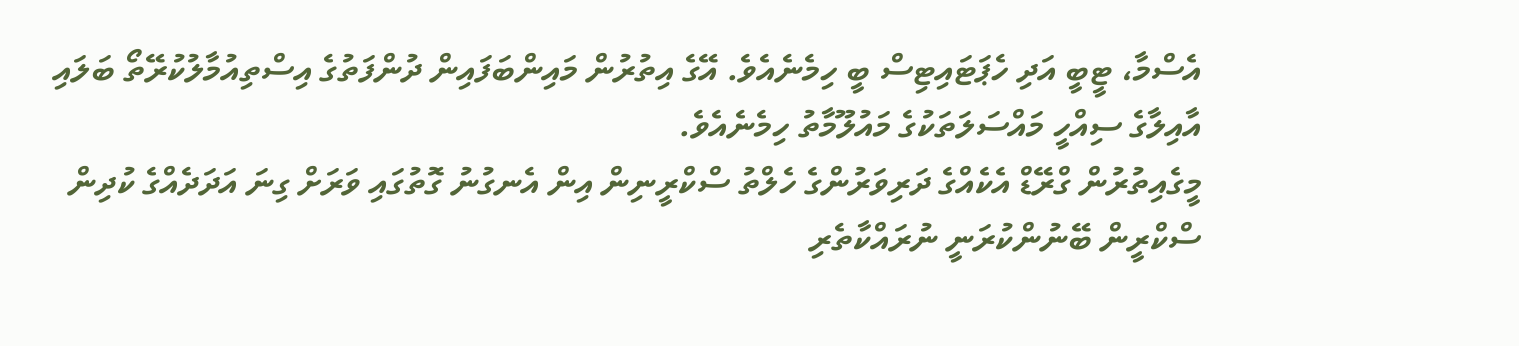އެސްމާ، ޓީބީ އަދި ހެޕަޓައިޓިސް ބީ ހިމެނެއެވެ. އޭގެ އިތުރުން މައިންބަފައިން ދުންފަތުގެ އިސްތިއުމާލުކުރޭތޯ ބަލައި އާއިލާގެ ސިއްހީ މައްސަލަތަކުގެ މައުލޫމާތު ހިމެނެއެވެ.
މީގެއިތުރުން ގްރޭޑް އެކެއްގެ ދަރިވަރުންގެ ހެލްތު ސްކްރީނިން އިން އެނގުނު ގޮތުގައި ވަރަށް ގިނަ އަދަދެއްގެ ކުދިން ސްކްރީން ބޭނުންކުރަނީ ނުރައްކާތެރި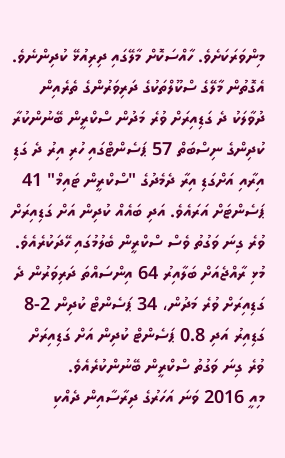މިންވަރަކަށެވެ. ހާއްސަކޮށް މާލޭގައި ދިރިއުޅޭ ކުދިންނެވެ.
އެގޮތުން މާލޭގެ ސްކޫލްތަކުގެ ދަރިވަރުންގެ ތެރެއިން ދުވާލަކު ދެ ގަޑިއިރަށް ވުރެ މަދުން ސްކްރީން ބޭނުންކުރާ ކުދިންގެ ނިސްބަތް 57 ޕަސެންޓްގައި ހުރި އިރު ދެ ގަޑި އިރާއި އަށްގަޑި އިރާ ދެމެދުގެ "ސްކްރީން ޓައިމް" 41 ޕަސެންޓަށް އަރައެވެ. އަދި ބައެއް ކުދިން އަށް ގަޑިއިރަށް ވުރެ ގިނަ ވަގުތު ވެސް ސްކްރީން ބެލުމުގައި ހޭދަކުރެއެވެ. މުޅި ރާއްޖެއަށް ބަލާއިރު 64 އިންސައްތަ ދަރިވަރުން ދެ ގަޑިއިރަށް ވުރެ މަދުން، 34 ޕަސެންޓް ކުދިން 2-8 ގަޑިއިރު އަދި 0.8 ޕަސެންޓް ކުދިން އަށް ގަޑިއިރަށް ވުރެ ގިނަ ވަގުތު ސްކްރީން ބޭނުންކުރެއެވެ.
މިއީ 2016 ވަނަ އަހަރުގެ ދިރާސާއިން ދެއްކި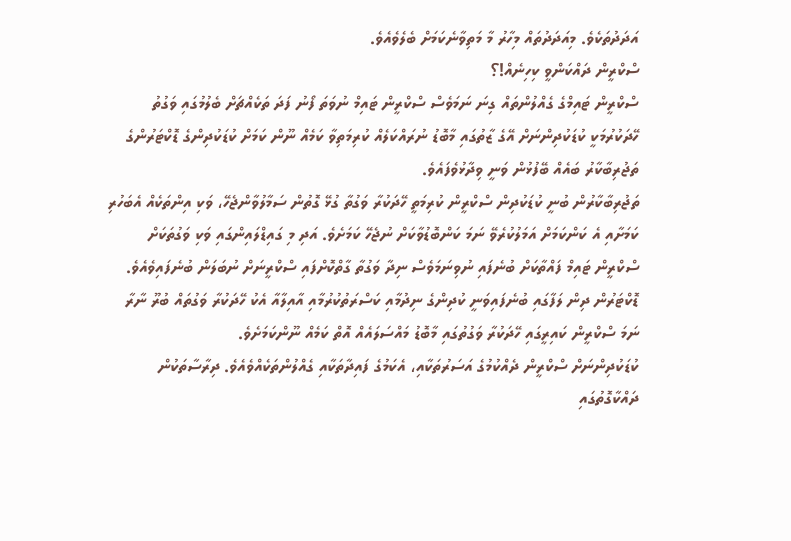އަދަދުތަކެވެ. މިއަދަދުތައް މިހާރު މާ މަތިވާނެކަމަށް ބެލެވެއެވެ.
ސްކްރީން ދައްކަންވީ ކިހިނެއް!؟
ސްކްރީން ޓައިމްގެ ގެއްލުންތައް ގިނަ ނަމަވެސް ސްކްރީން ޓައިމް ނުވަތަ ފޯނު ފަދަ ތަކެއްޗަށް ބެލުމުގައި ވަގުތު ހޭދަކުރުމަކީ ކުޑަކުދިންނަށް އޭގެ ޒާތުގައި މާބޮޑު ނުރައްކަލެއް ކުރިމަތިވާ ކަމެއް ނޫން ކަމަށް ކުޑަކުދިންގެ ޑޮކްޓަރުންގެ ތަޖުރިބާކާރު ބައެއް ބޭފުޅުން ވަނީ ވިދާޅުވެފައެވެ.
ތަޖުރިބާކާރުން ބުނީ ކުޑަކުދިން ސްކްރީން ކުރިމަތީ ހޭދަކުރާ ވަގުތާ ގުޅޭ ގޮތުން ސަމާލުވާންޖެހޭ، ވަކި އިންތަކެއް އެބަހުރި ކަމަށާއި އެ ކަންކަމަށް އަމަލުކުރެވޭ ނަމަ ކަންބޮޑުވާކަށް ނުޖެހޭ ކަމަށެވެ. އަދި މި ގައިޑްލައިންގައި ވަކި ވަގުތަކަށް ސްކްރީން ޓައިމް ފައްތާކަށް ބުނެފައި ނުވިނަމަވެސް ނިދާ ވަގުތާ ގާތްކޮށްފައި ސްކްރީނަށް ނުބަލަން ބުނެފައިވެއެވެ.
ޑޮކްޓަރުން ދިން ލަފާގައި ބުނެފައިވަނީ ކުދިންގެ ނިދުމާއި ކަސްރަތުކުރުމާއި އާއިލާއާ އެކު ހޭދަކުރާ ވަގުތައް ބުރޫ ނާރާ ނަމަ ސްކްރީން ކައިރީގައި ހޭދަކުރާ ވަގުތުގައި މާބޮޑު މައްސަލައެއް އޮތް ކަމެއް ނޫންކަމަށެވެ.
ކުޑަކުދިންނަށް ސްކްރީން ދެއްކުމުގެ އަސަރުތަކާއި، އެކަމުގެ ފައިދާތަކާއި ގެއްލުންތަކެއްވެއެވެ. ދިރާސާތަކުން ދައްކާގޮތުގައި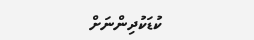ކުޑަކުދިންނަށް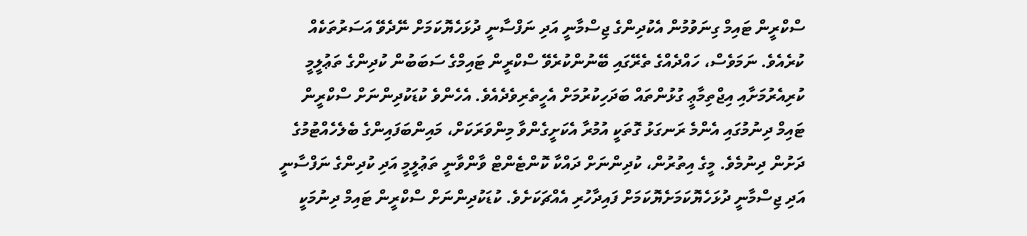ސްކްރީން ޓައިމް ގިނަވުމުން އެކުދިންގެ ޖިސްމާނީ އަދި ނަފްސާނީ ދުޅަހެޔޮކަމަށް ނޭދެވޭ އަސަރުތަކެއް ކުރެއެވެ. ނަމަވެސް، ހައްދެއްގެ ތެރޭގައި ބޭނުންކުރެވޭ ސްކްރީން ޓައިމްގެ ސަބަބުން ކުދިންގެ ތަޢުލީމީ ކުރިއެރުމަށާއި އިޖްތިމާޢީ ގުޅުންތައް ބަދަހިކުރުމަށް އެހީތެރިވެދެއެވެ. އެހެންވެ ކުޑަކުދިންނަށް ސްކްރީން ޓައިމް ދިނުމުގައި އެންމެ ރަނގަޅު ގޮތަކީ އުމުރާ އެކަށީގެންވާ މިންވަރަކަށް، މައިންބަފައިންގެ ބެލެހެއްޓުމުގެ ދަށުން ދިނުމެވެ. މީގެ އިތުރުން، ކުދިންނަށް ދައްކާ ކޮންޓެންޓް ވާންވާނީ ތަޢުލީމީ އަދި ކުދިންގެ ނަފްސާނީ އަދި ޖިސްމާނީ ދުޅަހެޔޮކަމަށެޔޮކަމަށް ފައިދާހުރި އެއްޗަކަށެވެ. ކުޑަކުދިންނަށް ސްކްރީން ޓައިމް ދިނުމަކީ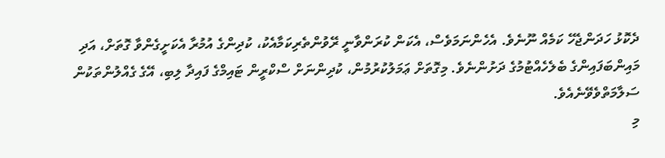ދެކޮޅު ހަދަންޖެހޭ ކަމެއް ނޫނެވެ. އެހެންނަމަވެސް، އެކަން ކުރަންވާނީ ރޭވުންތެރިކަމާއެކު، ކުދިންގެ އުމުރާ އެކަށީގެންވާ ގޮތަށް، އަދި މައިންބަފައިންގެ ބެލެހެއްޓުމުގެ ދަށުންނެވެ. މިގޮތަށް ޢަމަލުކުރުމުން، ކުދިންނަށް ސްކްރީން ޓައިމްގެ ފައިދާ ލިބި، އޭގެ ގެއްލުންތަކުން ސަލާމަތްވެވޭނެއެވެ.
މި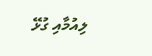ލިއުމާއި ގުޅޭ